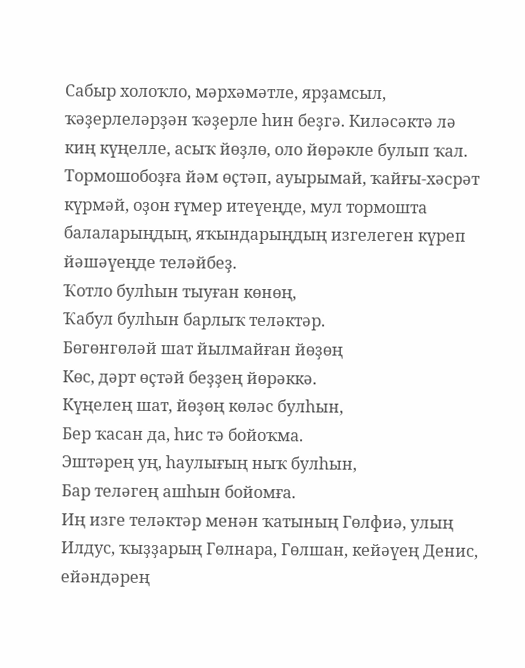Сабыр холоҡло, мәрхәмәтле, ярҙамсыл, ҡәҙерлеләрҙән ҡәҙерле һин беҙгә. Киләсәктә лә киң күңелле, асыҡ йөҙлө, оло йөрәкле булып ҡал. Тормошобоҙға йәм өҫтәп, ауырымай, ҡайғы-хәсрәт күрмәй, оҙон ғүмер итеүеңде, мул тормошта балаларыңдың, яҡындарыңдың изгелеген күреп йәшәүеңде теләйбеҙ.
Ҡотло булһын тыуған көнөң,
Ҡабул булһын барлыҡ теләктәр.
Бөгөнгөләй шат йылмайған йөҙөң
Көс, дәрт өҫтәй беҙҙең йөрәккә.
Күңелең шат, йөҙөң көләс булһын,
Бер ҡасан да, һис тә бойоҡма.
Эштәрең уң, һаулығың ныҡ булһын,
Бар теләгең ашһын бойомға.
Иң изге теләктәр менән ҡатының Гөлфиә, улың Илдус, ҡыҙҙарың Гөлнара, Гөлшан, кейәүең Денис, ейәндәрең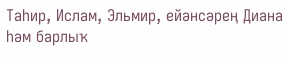Таһир, Ислам, Эльмир, ейәнсәрең Диана һәм барлыҡ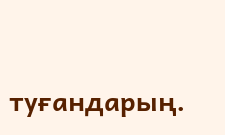туғандарың.